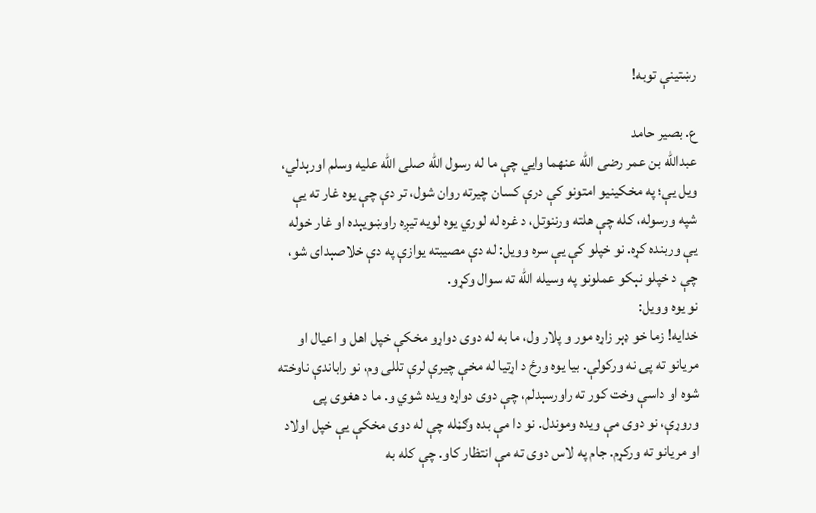رښتینې توبه!

ع. بصیر حامد
عبدالله بن عمر رضی الله عنهما وایي چې ما له رسول الله صلی الله علیه وسلم اورېدلي، ویل یې؛ په مخکینیو امتونو کې درې کسان چیرته روان شول، تر دې چې یوه غار ته یې شپه ورسوله، کله چې هلته ورننوتل، د غره له لوري یوه لویه تیږه راوښویېده او غار خوله یې وربنده کړه. نو خپلو کې یې سره وویل: له دې مصیبته یوازې په دې خلاصېدای شو، چې د خپلو نېکو عملونو په وسیله الله ته سوال وکړو.
نو یوه وویل:
خدایه! زما خو ډېر زاړه مور و پلار ول، ما به له دوی دواړو مخکې خپل اهل و اعیال او مریانو ته پۍ نه ورکولې. بیا یوه ورځ د اړتیا له مخې چیرې لرې تللی وم، نو راباندې ناوخته شوه او داسې وخت کور ته راورسېدلم، چې دوی دواړه ویده شوي و. ما د هغوی پۍ وروړې، نو دوی مې ویده وموندل. نو دا مې بده وګڼله چې له دوی مخکې یې خپل اولاد او مریانو ته ورکړم. جام په لاس دوی ته مې انتظار کاو. چې کله به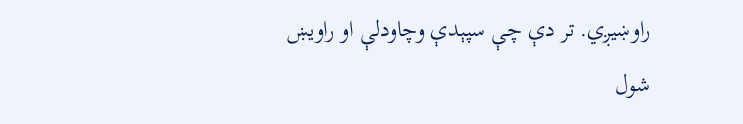راوښیږي. تر دې چې سپېدې وچاودلې او راویښ شول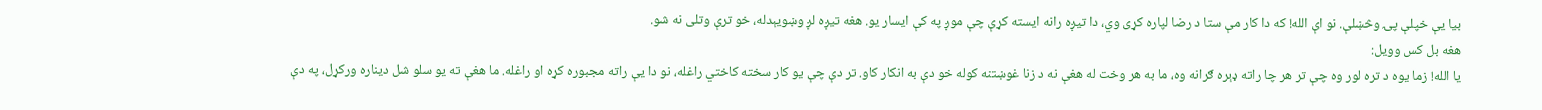بیا یې خپلې پۍ وڅښلې. نو اې الله! که دا کار مې ستا د رضا لپاره کړی وي، دا تیږه رانه ایسته کړې چې موږ په کې ایسار یو. هغه تیږه لږ وښویېدله، خو ترې وتلی نه شو.
هغه بل کس وویل:
یا الله! زما یوه د تره لور وه چې تر هر چا راته ډېره ګرانه وه، ما به هر وخت له هغې نه د زنا غوښتنه کوله خو دې به انکار کاو. تر دې چې یو کار سخته کاختي راغله، نو دا یې راته مجبوره کړه او راغله. ما هغې ته یو سلو شل دیناره ورکړل، په دې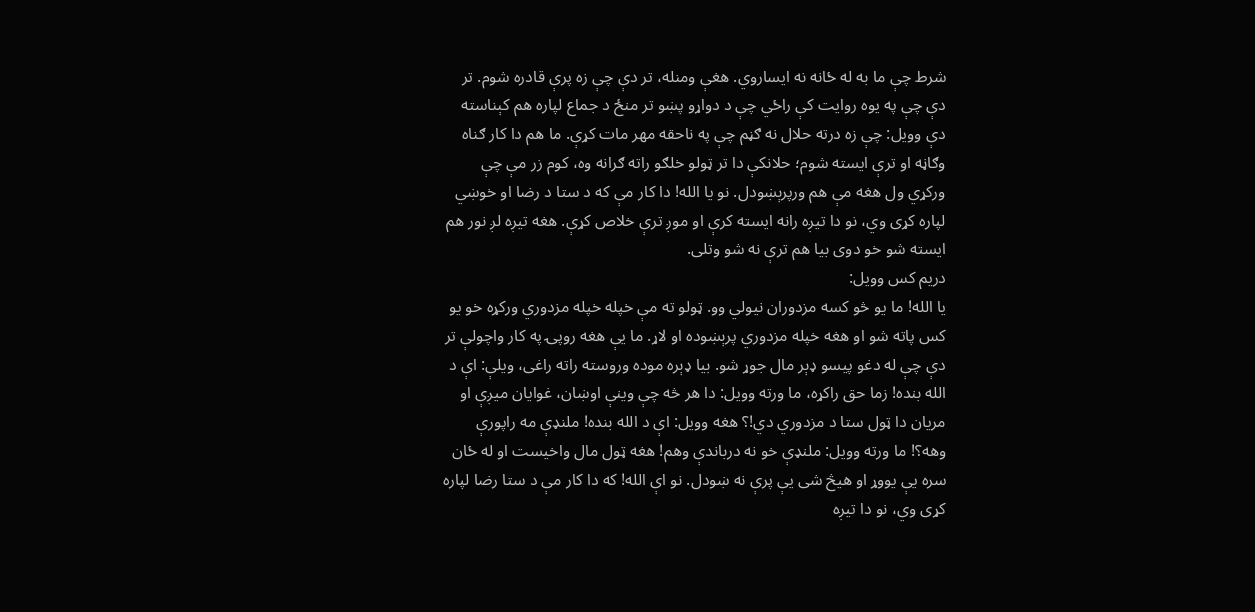شرط چې ما به له ځانه نه ایساروي. هغې ومنله، تر دې چې زه پرې قادره شوم. تر دې چې په یوه روایت کې راځي چې د دواړو پښو تر منځ د جماع لپاره هم کېناسته دې وویل: چې زه درته حلال نه ګڼم چې په ناحقه مهر مات کړې. ما هم دا کار ګناه وګاڼه او ترې ایسته شوم؛ حلانکې دا تر ټولو خلګو راته ګرانه وه، کوم زر مې چې ورکړي ول هغه مې هم ورپرېښودل. نو یا الله! دا کار مې که د ستا د رضا او خوښي لپاره کړی وي، نو دا تیږه رانه ایسته کرې او موږ ترې خلاص کړې. هغه تیږه لږ نور هم ایسته شو خو دوی بیا هم ترې نه شو وتلی.
دریم کس وویل:
یا الله! ما یو څو کسه مزدوران نیولي وو. ټولو ته مې خپله خپله مزدوري ورکړه خو یو کس پاته شو او هغه خپله مزدوري پرېښوده او لاړ. ما یې هغه روپۍ په کار واچولې تر دې چې له دغو پیسو ډېر مال جوړ شو. بیا ډېره موده وروسته راته راغی، ویلې: اې د الله بنده! زما حق راکړه، ما ورته وویل: دا هر څه چې وینې اوښان، غوایان میږې او مریان دا ټول ستا د مزدوري دي!؟ هغه وویل: اې د الله بنده! ملنډې مه راپورې وهه؟! ما ورته وویل: ملنډې خو نه درباندې وهم! هغه ټول مال واخیست او له ځان سره یې یووړ او هیڅ شی یې پرې نه ښودل. نو اې الله! که دا کار مې د ستا رضا لپاره کړی وي، نو دا تیږه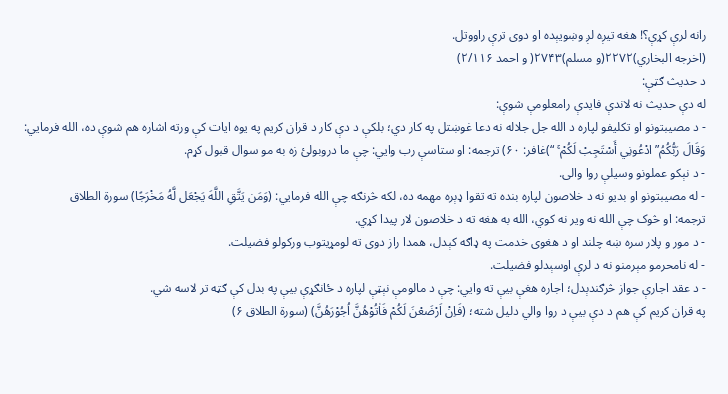رانه لرې کړې؟! هغه تیږه لږ وښویېده او دوی ترې راووتل.
(اخرجه البخاري)۲۲۷۲(و مسلم)۲۷۴۳( و احمد ۲/۱۱۶)
د حدیث ګټې:
له دې حدیث نه لاندې فایدې رامعلومې شوې:
- د مصیبتونو او تکلیفو لپاره د الله جل جلاله نه دعا غوښتل په کار دي؛ بلکې د دې کار د قران کریم په یوه ایات کې ورته اشاره هم شوې ده، الله فرمایي: وَقَالَ رَبُّكُمُ” ادْعُونِي أَسْتَجِبْ لَكُمْ ۚ “)غافر: ۶۰) ترجمه: او ستاسې رب وایي: چې ما دروبولئ زه به مو سوال قبول کړم.
- د نېکو عملونو وسیلې روا والی.
- له مصیبتونو او بدیو نه د خلاصون لپاره بنده ته تقوا ډېره مهمه ده، لکه څرنګه چې الله فرمایي: (وَمَن يَتَّقِ اللَّهَ يَجْعَل لَّهُ مَخْرَجًا) سورة الطلاق
ترجمه: او څوک چې الله نه ویر نه کوي، الله به هغه ته د خلاصون لار پیدا کړي.
- د مور و پلار سره ښه چلند او د هغوی خدمت په ډاګه کېدل، همدا راز دوی ته لومړیتوب ورکولو فضیلت.
- له نامحرمو مېرمنو نه د لرې اوسېدلو فضیلت.
- د عقد اجارې جواز څرګندېدل؛ اجاره هغې بیې ته وایي: چې د مالومې نېټې لپاره د ځانګړې بیې په بدل کې ګټه تر لاسه شي.
په قران کریم کې هم د دې بیې د روا والي دلیل شته؛ (فَاِنْ اَرْضَعْنَ لَکُمْ فَاٰتُوْهُنَّ اُجُوْرَهُنَّ) (سورة الطلاق ۶)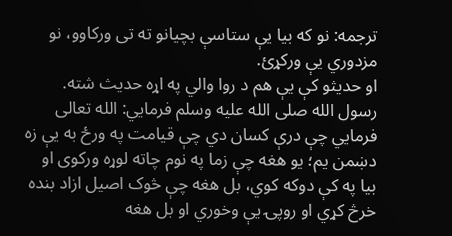ترجمه: نو که بیا یې ستاسې بچیانو ته تی ورکاوو، نو مزدوري یې ورکړئ.
او حدیثو کې یې هم د روا والي په اړه حدیث شته. رسول الله صلی الله علیه وسلم فرمایي: الله تعالی فرمایي چې درې کسان دي چې قیامت په ورځ به یې زه دښمن یم؛ یو هغه چې زما په نوم چاته لوړه ورکوی او بیا په کې دوکه کوي، بل هغه چې څوک اصیل ازاد بنده خرڅ کړي او روپۍ یې وخوري او بل هغه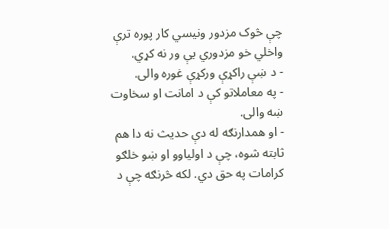چې څوک مزدور ونیسي کار پوره ترې واخلي خو مزدوري یې ور نه کړي.
- د ښې راکړې ورکړې غوره والی.
- په معاملاتو کې د امانت او سخاوت ښه والی.
- او همدارنګه له دې حدیث نه دا هم ثابته شوه، چې د اولیاوو او ښو خلګو کرامات په حق دي. لکه څرنګه چې د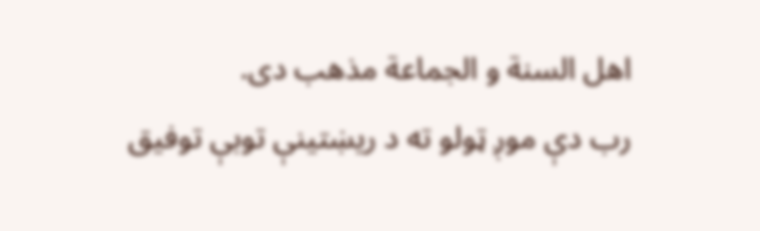اهل السنة و الجماعة مذهب دی.
رب دې موږ ټولو ته د ریښتینې توبې توفیق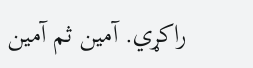راکړي. آمین ثم آمین